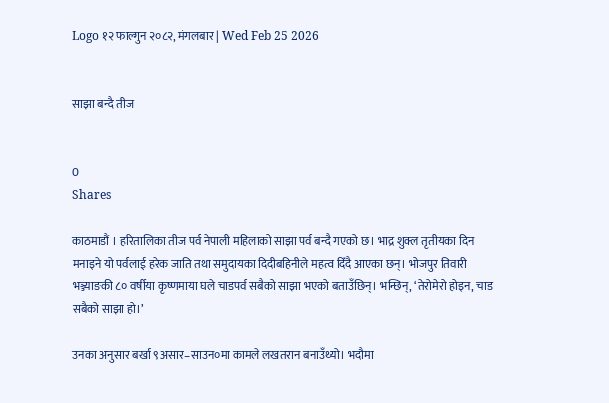Logo १२ फाल्गुन २०८२, मंगलबार | Wed Feb 25 2026


साझा बन्दै तीज


0
Shares

काठमाडौं । हरितालिका तीज पर्व नेपाली महिलाको साझा पर्व बन्दै गएको छ। भाद्र शुक्ल तृतीयका दिन मनाइने यो पर्वलाई हरेक जाति तथा समुदायका दिदीबहिनीले महत्व दिँदै आएका छन्। भोजपुर तिवारी भञ्ज्याङकी ८० वर्षीया कृष्णमाया घले चाडपर्व सबैको साझा भएको बताउँछिन्। भन्छिन्, ‘तेरोमेरो होइन, चाड सबैको साझा हो।’

उनका अनुसार बर्खा ९असार–साउन०मा कामले लखतरान बनाउँथ्यो। भदौमा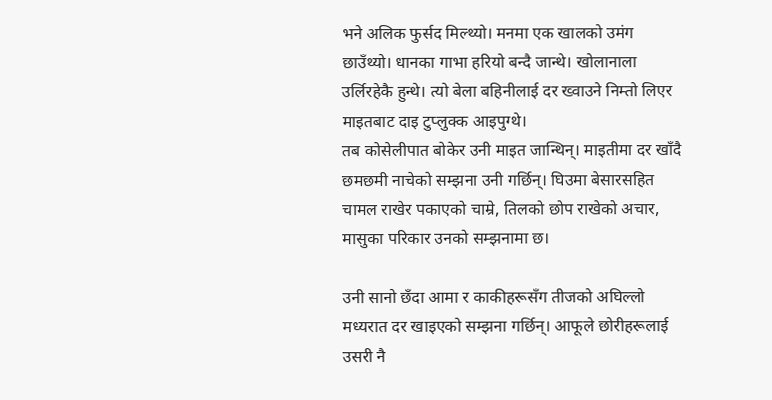भने अलिक फुर्सद मिल्थ्यो। मनमा एक खालको उमंग छाउँथ्यो। धानका गाभा हरियो बन्दै जान्थे। खोलानाला उर्लिरहेकै हुन्थे। त्यो बेला बहिनीलाई दर ख्वाउने निम्तो लिएर माइतबाट दाइ टुप्लुक्क आइपुग्थे।
तब कोसेलीपात बोकेर उनी माइत जान्थिन्। माइतीमा दर खाँदै छमछमी नाचेको सम्झना उनी गर्छिन्। घिउमा बेसारसहित चामल राखेर पकाएको चाम्रे, तिलको छोप राखेको अचार, मासुका परिकार उनको सम्झनामा छ।

उनी सानो छँदा आमा र काकीहरूसँग तीजको अघिल्लो मध्यरात दर खाइएको सम्झना गर्छिन्। आफूले छोरीहरूलाई उसरी नै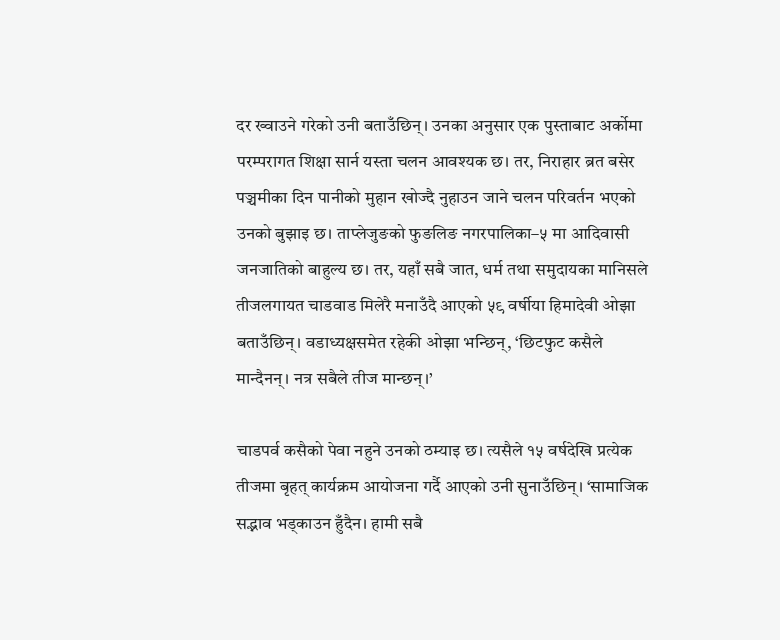दर ख्वाउने गरेको उनी बताउँछिन्। उनका अनुसार एक पुस्ताबाट अर्कोमा परम्परागत शिक्षा सार्न यस्ता चलन आवश्यक छ। तर, निराहार ब्रत बसेर पञ्चमीका दिन पानीको मुहान खोज्दै नुहाउन जाने चलन परिवर्तन भएको उनको बुझाइ छ। ताप्लेजुङको फुङलिङ नगरपालिका–५ मा आदिवासी जनजातिको बाहुल्य छ। तर, यहाँ सबै जात, धर्म तथा समुदायका मानिसले तीजलगायत चाडवाड मिलेरै मनाउँदै आएको ५९ वर्षीया हिमादेवी ओझा बताउँछिन्। वडाध्यक्षसमेत रहेकी ओझा भन्छिन्, ‘छिटफुट कसैले मान्दैनन्। नत्र सबैले तीज मान्छन्।’

चाडपर्व कसैको पेवा नहुने उनको ठम्याइ छ। त्यसैले १५ वर्षदेखि प्रत्येक तीजमा बृहत् कार्यक्रम आयोजना गर्दै आएको उनी सुनाउँछिन्। ‘सामाजिक सद्भाव भड्काउन हुँदैन। हामी सबै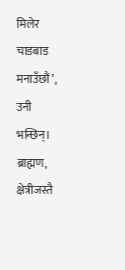मिलेर चाडबाड मनाउँछौं’, उनी भन्छिन्। ब्राह्मण, क्षेत्रीजस्तै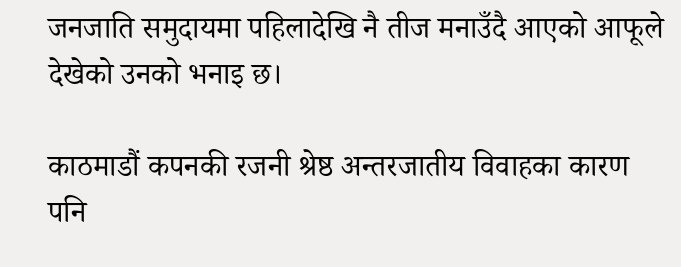जनजाति समुदायमा पहिलादेखि नै तीज मनाउँदै आएको आफूले देखेको उनको भनाइ छ।

काठमाडौं कपनकी रजनी श्रेष्ठ अन्तरजातीय विवाहका कारण पनि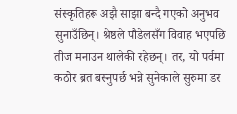संस्कृतिहरू अझै साझा बन्दै गएको अनुभव सुनाउँछिन्। श्रेष्ठले पौडेलसँग विवाह भएपछि तीज मनाउन थालेकी रहेछन्। तर, यो पर्वमा कठोर ब्रत बस्नुपर्छ भन्ने सुनेकाले सुरुमा डर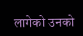लागेको उनको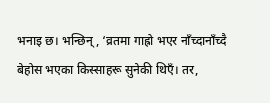भनाइ छ। भन्छिन्, ‘व्रतमा गाह्रो भएर नाँच्दानाँच्दै बेहोस भएका किस्साहरू सुनेकी थिएँ। तर,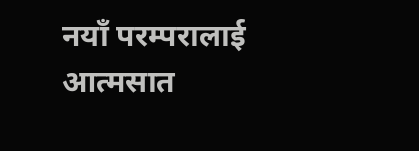नयाँ परम्परालाई आत्मसात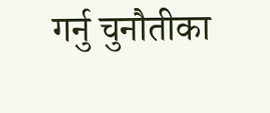गर्नु चुनौतीका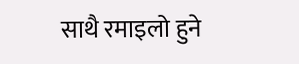साथै रमाइलो हुने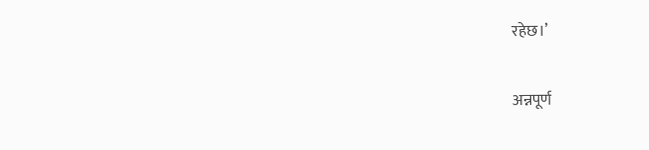रहेछ।’

अन्नपूर्ण